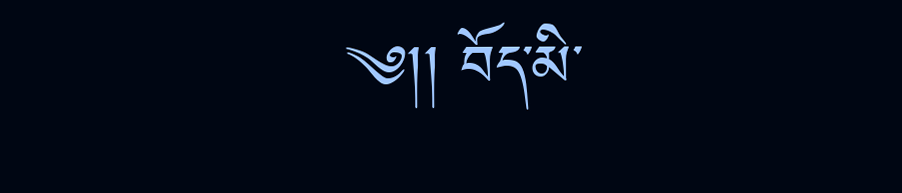༄།། བོད་མི་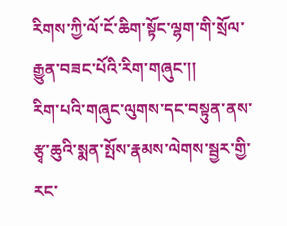རིགས་ཀྱི་ལོ་ངོ་ཆིག་སྟོང་ལྷག་གི་སྲོལ་རྒྱུན་བཟང་པོའི་རིག་གཞུང་།།
རིག་པའི་གཞུང་ལུགས་དང་བསྟུན་ནས་རྩྭ་ཆུའི་སྨན་སྤོས་རྣམས་ལེགས་སྦྱར་གྱི་རང་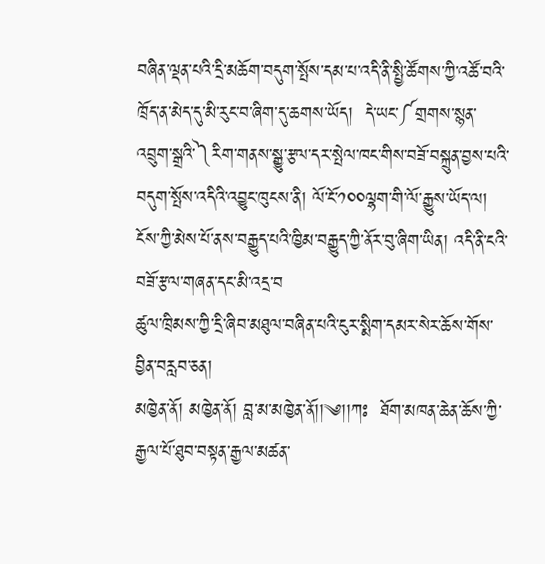བཞིན་ལྡན་པའི་དྲི་མཆོག་བདུག་སྤོས་དམ་པ་འདི་ནི་སྤྱི་ཚོགས་ཀྱི་འཚོ་བའི་ཁྲོད་ན་མེད་དུ་མི་རུང་བ་ཞིག་དུ་ཆགས་ཡོད།  དེ་ཡང་༼གྲགས་སྙན་འབྲུག་སྒྲའི་༽རིག་གནས་སྒྱུ་རྩལ་དར་སྤེལ་ཁང་གིས་བཟོ་བསྐྲུན་བྱས་པའི་བདུག་སྤོས་འདིའི་འབྱུང་ཁུངས་ནི། ལོ་ངོ་༡༠༠ལྷག་གི་ལོ་རྒྱུས་ཡོད་ལ། ངོས་ཀྱི་མེས་པོ་ནས་བརྒྱུད་པའི་ཁྱིམ་བརྒྱུད་ཀྱི་ནོར་བུ་ཞིག་ཡིན། འདི་ནི་ངའི་བཟོ་རྩལ་གཞན་དང་མི་འདྲ་བ
ཚུལ་ཁྲིམས་ཀྱི་དྲི་ཞིབ་མཐུལ་བཞིན་པའི་ངུར་སྨིག་དམར་སེར་ཆོས་གོས་བྱིན་བརླབ་ཅན།
མཁྱེན་ནོ། མཁྱེན་ནོ། བླ་མ་མཁྱེན་ནོ།།༄།།ཀཿ  ཐོག་མཁན་ཆེན་ཆོས་ཀྱི་རྒྱལ་པོ་ཐུབ་བསྟན་རྒྱལ་མཚན་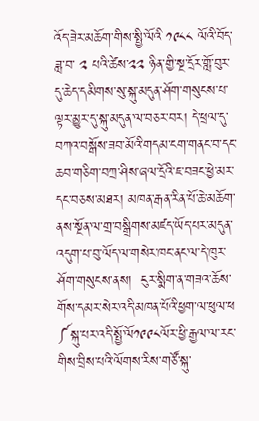འོད་ཟེར་མཆོག་གིས་སྤྱི་ལོའི ༡༩༨༨ ལོའི་བོད་ཟླ་བ་ ༢ པའི་ཚེས་༢༢ ཉིན་གྱི་སྔ་དྲོར་གློ་བུར་དུ་ཆེད་དམིགས་སུ་སྐུ་མདུན་ཤོག་གསུངས་པ་ལྟར་མྱུར་དུ་སྐུ་མདུན་ལ་བཅར་བར། དེ་ཕྲལ་དུ་བཀའ་བསྒོས་ཟབ་མོའི་གདམ་ངག་གནང་བ་དང་ཆབ་གཅིག་བཀྲ་ཤིས་ཞལ་དྲོའི་ཇ་བཟང་ཕྱེ་མར་དང་བཅས་མཐར། མཁན་རྒན་རིན་པོ་ཆེ་མཆོག་ནས་སྔོན་ལ་གྲ་བསྒྲིགས་མཛད་ཡོད་པར་མདུན་འདུག་པ་བུ་ལོད་ལ་གསེར་ཁང་ནང་ལ་དེ་ཁུར་ཤོག་གསུངས་ནས།  ངུར་སྨིག་ན་གཟའ་ཆོས་གོས་དམར་སེར་འདི་མཁན་པོའི་ཕྱག་ལ་ཕུལ་ཕ
༼སྐུ་པར་འདི་སྤྱོ་ལོ༡༩༩༨ལོར་ཕྱི་རྒྱལ་ལ་རང་གིས་བྲིས་པའི་ལོགས་རིས་གཙོ་སྐུ་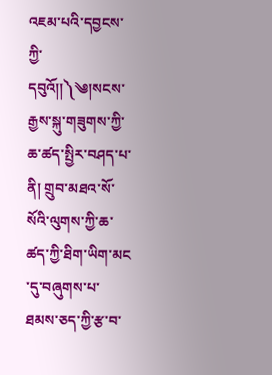འཇམ་པའི་དབྱངས་ཀྱི་དབུའོ།།༽༄།སངས་རྒྱས་སྐུ་གཟུགས་ཀྱི་ཆ་ཚད་སྤྱིར་བཤད་པ་ནི། གྲུབ་མཐའ་སོ་སོའི་ལུགས་ཀྱི་ཆ་ཚད་ཀྱི་ཐིག་ཡིག་མང
་དུ་བཞུགས་པ་ཐམས་ཅད་ཀྱི་རྩ་བ་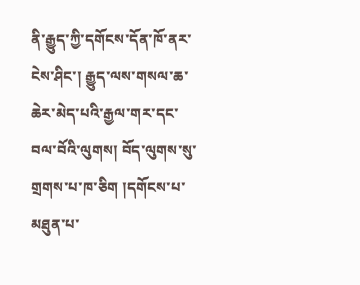ནི་རྒྱུད་ཀྱི་དགོངས་དོན་ཁོ་ནར་ངེས་ཤིང་། རྒྱུད་ལས་གསལ་ཆ་ཆེར་མེད་པའི་རྒྱལ་གར་དང་བལ་བོའི་ལུགས། བོད་ལུགས་སུ་གྲགས་པ་ཁ་ཅིག །དགོངས་པ་མཐུན་པ་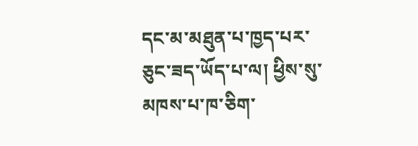དང་མ་མཐུན་པ་ཁྱད་པར་ཅུང་ཟད་ཡོད་པ་ལ། ཕྱིས་སུ་མཁས་པ་ཁ་ཅིག་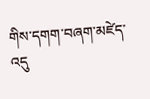གིས་དགག་བཞག་མཛེད་འདུ